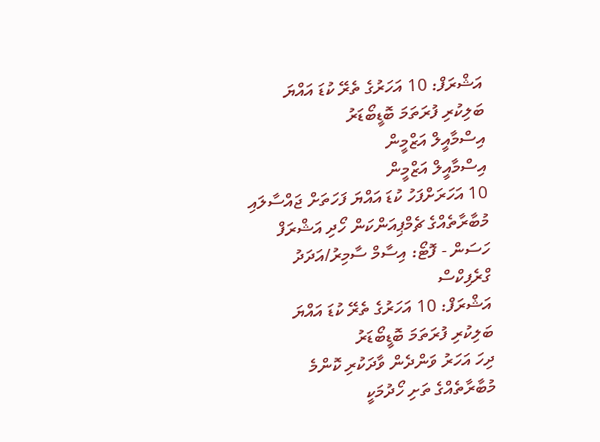އަޝްރަފް: 10 އަހަރުގެ ތެރޭ ކުޑަ އައްޔަ ބަލިކުރި ފުރަތަމަ ބޮޑީބޯޑަރު
އިސްމާއީލް އަޒްމީން
އިސްމާއީލް އަޒްމީން
10 އަހަރަށްފަހު ކުޑަ އައްޔަ ފަހަތަށް ޖައްސާލައި މުބާރާތެއްގެ ޗެމްޕިއަންކަން ހޯދި އަޝްރަފް ހަސަން - ފޮޓޯ: އިސާމް ސާމިރު/އަދަދު ގްރެފިކްސް
އަޝްރަފް: 10 އަހަރުގެ ތެރޭ ކުޑަ އައްޔަ ބަލިކުރި ފުރަތަމަ ބޮޑީބޯޑަރު
ދިހަ އަހަރު ވަންދެން ވާދަކުރި ކޮންމެ މުބާރާތެއްގެ ތަށި ހޯދުމަކީ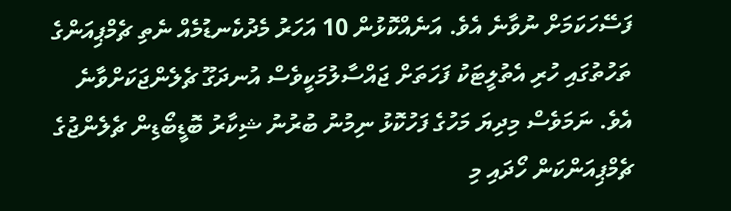ފަސޭހަކަމަށް ނުވާނެ އެވެ. އަނެއްކޮޅުން 10 އަހަރު މެދުކެނޑުމެއް ނެތި ޗެމްޕިއަންގެ ތަހުތުގައި ހުރި އެތުލީޓަކު ފަހަތަށް ޖައްސާލުމަކީވެސް އުނދަގޫ ޗެލެންޖަކަށްވާނެ އެވެ. ނަމަވެސް މިދިޔަ މަހުގެ ފަހުކޮޅު ނިމުނު ބުރުނު ޝިކާރު ބޮޑީބޯޑިން ޗެލެންޖުގެ ޗެމްޕިއަންކަން ހޯދައި މި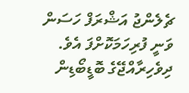ޗެލެންޖު އަޝްރަފް ހަސަން ވަނީ ފުރިހަމަކޮށްފަ އެވެ.
ދިވެހިރާއްޖޭގެ ބޮޑީބޯޑިން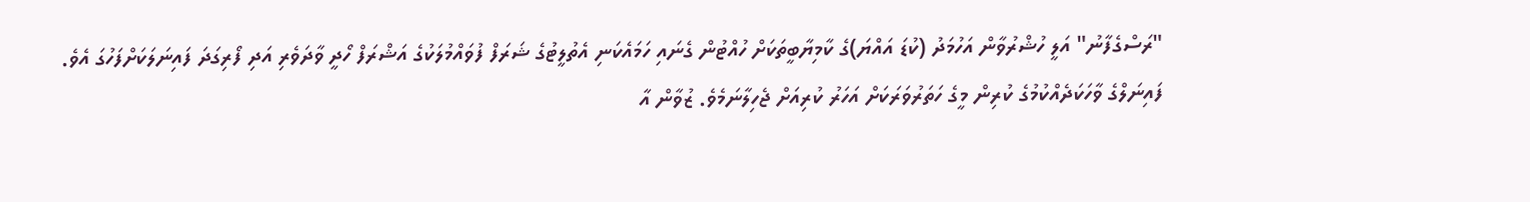"ރަސްގެފާނު" އަލީ ހުޝްރުވާން އަހުމަދު (ކުޑަ އައްޔަ)ގެ ކާމިޔާބީތަކަށް ހުއްޓުން ގެނައި ހަމައެކަނި އެތުލީޓުގެ ޝަރަފް ފުވައްމުލަކުގެ އަޝްރަފް ހޯދީ ވާދަވެރި އަދި ފޯރިގަދަ ފައިނަލަކަށްފަހުގަ އެވެ.
ފައިނަލްގެ ވާހަކަދެއްކުމުގެ ކުރިން މީގެ ހަތަރުވަރަކަށް އަހަރު ކުރިއަށް ޖެހިލާނަމެވެ. ޒުވާން އާ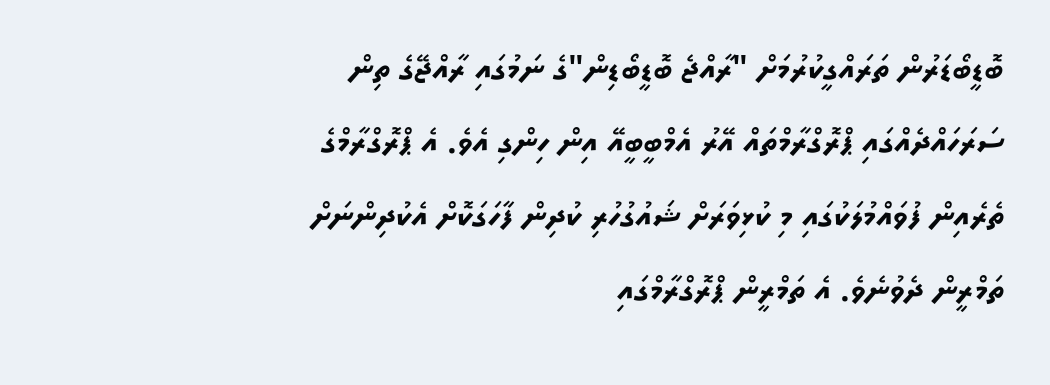ބޮޑީބޯޑަރުން ތަރައްގީކުރުމަށް "ރާއްޖެ ބޮޑީބޯޑިން"ގެ ނަމުގައި ރާއްޖޭގެ ތިން ސަރަހައްދެއްގައި ޕްރޮގްރާމްތައް އޭރު އެމްބީބީއޭ އިން ހިންގި އެވެ. އެ ޕްރޮގްރާމްގެ ތެރެއިން ފުވައްމުލަކުގައި މި ކުޅިވަރަށް ޝައުގުހުރި ކުދިން ފާހަގަކޮށް އެކުދިންނަށް ތަމްރީން ދެވުނެވެ. އެ ތަމްރީން ޕްރޮގްރާމްގައި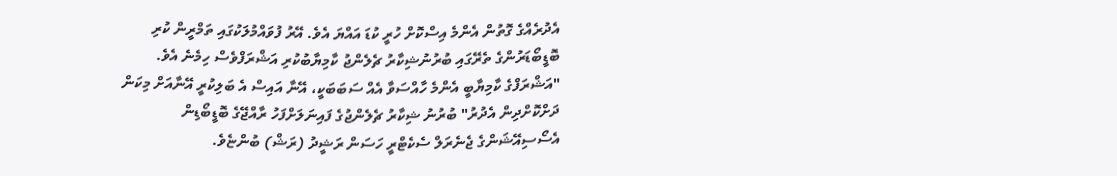އެދުރެއްގެ ގޮތުން އެންމެ އިސްކޮށް ހުރީ ކުޑަ އައްޔަ އެވެ. އޭރު ފުވައްމުލަކުގައި ތަމްރީން ކުރި ބޮޑީބޯޑަރުންގެ ތެރޭގައި ބުރުނުޝިކާރު ޗެލެންޖު ކާމިޔާބުކުރި އަޝްރަފްވެސް ހިމެނެ އެވެ.
"އަޝްރަފްގެ ކާމިޔާބީ އެންމެ ހާއްސަވާ އެއް ސަބަބަކީ، އޭނާ އައިސް އެ ބަލިކުރީ އޭނާއަށް މިކަން ދަށްކޮށްދިން އެދުރު" ބުރުނު ޝިކާރު ޗެލެންޖުގެ ފައިނަލަށްފަހު ރާއްޖޭގެ ބޮޑީބޯޑިން އެސޯސިއޭޝަންގެ ޖެނެރަލް ސެކެޓްރީ ހަސަން ރަޝީދު (ރަޝް) ބުންޏެވެ.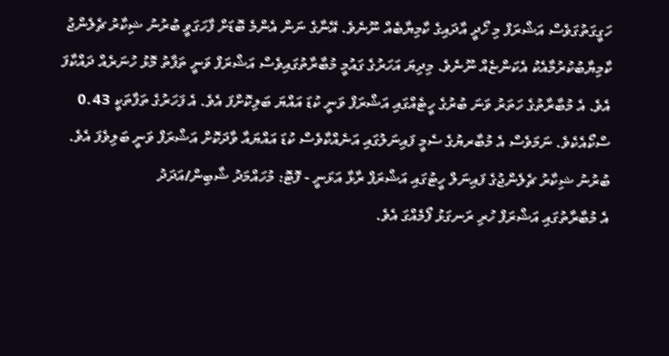ހަގީގަތުގަވެސް އަޝްރަފް މި ހޯދީ އާދައިގެ ކާމިޔާބެއް ނޫނެވެ. އޭނާގެ ނަން އެންމެ ބޮޑަށް ފާހަގަވީ ބުރުނު ޝިކާރު ޗެލެންޖު ކާމިޔާބުކުރުމާއެކު އެކަންޏެއް ނޫނެވެ. މިދިޔަ އަހަރުގެ ގައުމީ މުބާރާތުގައިވެސް އަޝްރަފް ވަނީ ތަފާތު މޮޅު ހުނަރެއް ދައްކާފަ އެވެ. އެ މުބާރާތުގެ ހަތަރު ވަނަ ބުރުގެ ހީޓެއްގައި އަޝްރަފް ވަނީ ކުޑަ އައްޔަ ބަލިކޮށްފަ އެވެ. އެ ފަހަރުގެ ތަފާތަކީ 0.43 ސްކޯއެކެވެ. ނަމަވެސް އެ މުބާރޔުގެ ސެމީ ފައިނަލުގައި އަނެއްކާވެސް ކުޑަ އައްޔައާ ވާދަކޮށް އަޝްރަފް ވަނީ ބަލިވެފަ އެވެ.
ބުރުނު ޝިކާރު ޗެލެންޖުގެ ފައިނަލް ހީޓުގައި އަޝްރަފް ރާޅާ އަޅަނީ - ފޮޓޮ: މުހައްމަދު ޝާބިން/އަދަދު
އެ މުބާރާތުގައި އަޝްރަފް ހުރި ރަނގަޅު ފޯމެއްގަ އެވެ.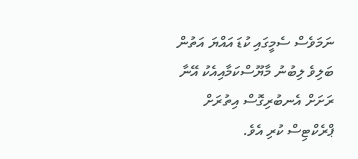ނަމަވެސް ސެމީގައި ކުޑަ އައްޔަ އަތުން ބަލިވެ ލިބުނު މާޔޫސްކަމާއިއެކު އޭނާ ރަށަށް އެނބުރިގޮސް އިތުރަށް ޕްރެކްޓިސް ކުރި އެވެ.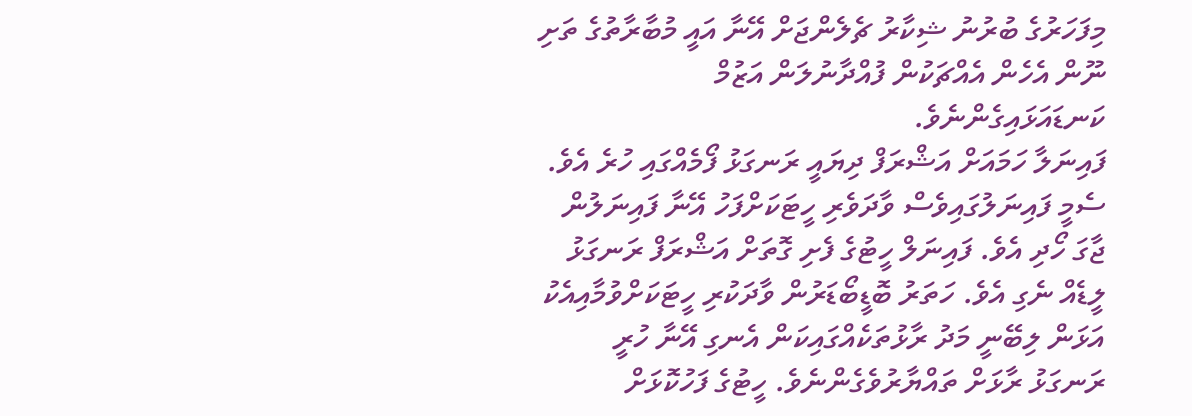މިފަހަރުގެ ބުރުނު ޝިކާރު ޗެލެންޖަށް އޭނާ އައީ މުބާރާތުގެ ތަށި ނޫން އެހެން އެއްޗަކުން ފުއްދާނުލަން އަޒުމް ކަނޑައަޅައިގެންނެވެ.
ފައިނަލާ ހަމައަށް އަޝްރަފް ދިޔައީ ރަނގަޅު ފޯމެއްގައި ހުރެ އެވެ. ސެމީ ފައިނަލުގައިވެސް ވާދަވެރި ހީޓަކަށްފަހު އޭނާ ފައިނަލުން ޖާގަ ހޯދި އެވެ. ފައިނަލް ހީޓުގެ ފެށި ގޮތަށް އަޝްރަފް ރަނގަޅު ލީޑެއް ނެގި އެވެ. ހަތަރު ބޮޑީބޯޑަރުން ވާދަކުރި ހީޓަކަށްވުމާއިއެކު އަޅަން ލިބޭނީ މަދު ރާޅުތަކެއްގައިކަން އެނގި އޭނާ ހުރީ ރަނގަޅު ރާޅަށް ތައްޔާރުވެގެންނެވެ. ހީޓުގެ ފަހުކޮޅަށް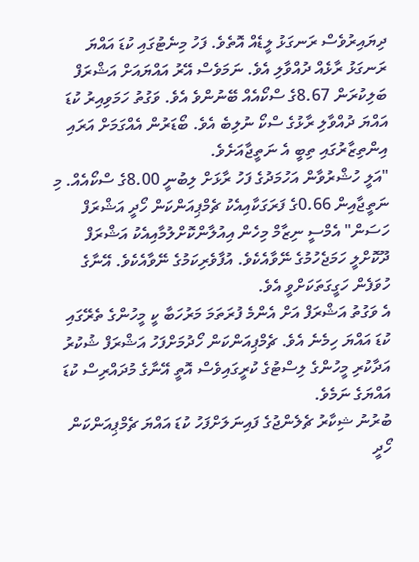ދިޔައިރުވެސް ރަނގަޅު ލީޑެއް އޮތެވެ. ފަހު މިނެޓުގައި ކުޑަ އައްޔަ ރަނގަޅު ރާޅެއް ދުއްވާލި އެވެ. ނަމަވެސް އޭރު އައްޔައަށް އަޝްރަފް ބަލިކުރަން 8.67ގެ ސްކޯއެއް ބޭނުންވެ އެވެ. ވަގުތު ހަމަވިއިރު ކުޑަ އައްޔަ ދުއްވާލި ރާޅުގެ ސްކޯ ނުލިބެ އެވެ. ބޯޑަރުން އެއްގަމަށް އަރައި އިންތިޒާރުގައި ތިބީ އެ ނަތީޖާއަށެވެ.
"އަލީ ހުޝްރުވާން އަހުމަދުގެ ފަހު ރާޅަށް ލިބުނީ 8.00ގެ ސްކޯއެއް. މި ނަތީޖާއިން 0.66ގެ ފަރަގަކާއިއެކު ޗެމްޕިއަންކަން ހޯދީ އަޝްރަފް ހަސަން" އެމްސީ ނިޒާމް މިހެން އިއުލާންކޮށްލުމާއިއެކު އަޝްރަފް ދޫކޮށްލީ ހަމަޖެހުމުގެ ނޭވާއެކެވެ. އުފާވެރިކަމުގެ ނޭވާއެކެވެ. އޭނާގެ ހުވަފެން ހަގީގަތަކަށްވީ އެވެ.
އެ ވަގުތު އަޝްރަފް އަށް އެންމެ ފުރަތަމަ މަރުހަބާ ކީ މީހުންގެ ތެރޭގައި ކުޑަ އައްޔަ ހިމެނެ އެވެ. ޗެމްޕިއަންކަން ހޯދުމަށްފަހު އަޝްރަފް ޝުކުރު އަދާކުރި މީހުންގެ ލިސްޓުގެ ކުރީގައިވެސް އޮތީ އޭނާގެ މުދައްރިސް ކުޑަ އައްޔަގެ ނަމެވެ.
ބުރުނު ޝިކާރު ޗެލެންޖުގެ ފައިނަލަށްފަހު ކުޑަ އައްޔަ ޗެމްޕިއަންކަން ހޯދީ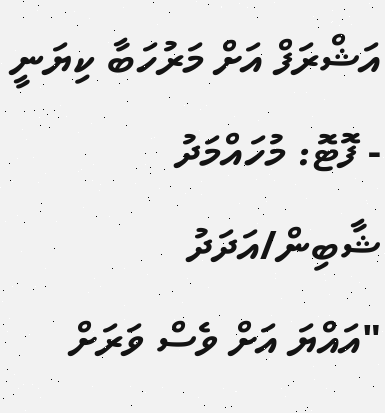އަޝްރަފް އަށް މަރުހަބާ ކިޔަނީ - ފޮޓޮ: މުހައްމަދު ޝާބިން/އަދަދު
"އައްޔަ އަށް ވެސް ވަރަށް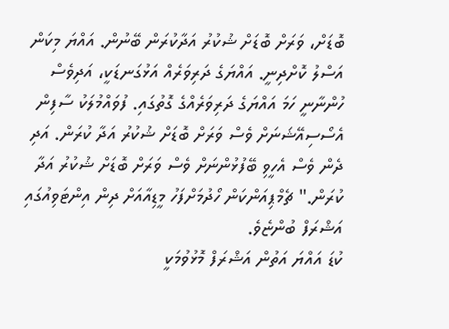ބޮޑަށް، ވަރަށް ބޮޑަށް ޝުކުރު އަދާކުރަން ބޭނުން. އައްޔަ މިކަން އަސްލު ކޮށްދިނީ. އައްޔަގެ ދަރިވަރެއް އަޅުގަނޑަކީ، އަދިވެސް ހުންނާނީ ހަމަ އައްޔަގެ ދަރިވަރެއްގެ ގޮތުގައި. ފުވައްމުލަކު ސާފިން އެސޯސިއޭޝަނަށް ވެސް ވަރަށް ބޮޑަށް ޝުކުރު އަދާ ކުރަން. އަދި ދެން ވެސް އެހީވި ބޭފުޅުންނަށް ވެސް ވަރަށް ބޮޑަށް ޝުކުރު އަދާ ކުރަން." ޗެމްޕިއަންކަން ހޯދުމަށްފަހު މީޑިއާއަށް ދިން އިންޓަވިއުގައި އަޝްރަފް ބުންޏެވެ.
ކުޑަ އައްޔަ އަތުން އަޝްރަފް މޮޅުވުމަކީ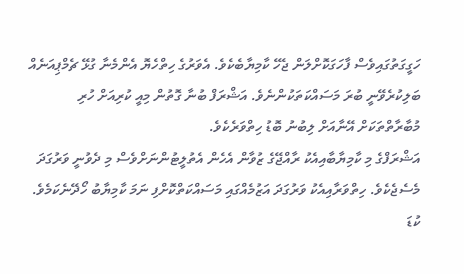ހަގީގަތުގައިވެސް ފާހަގަކޮށްލަން ޖެހޭ ކާމިޔާބެކެވެ. އެވަރުގެ ހިތްހެޔޮ އެންމެނާ ގުޅޭ ޗެމްޕިއަނެއް ބަލިކުރެވޭނީ ބުރަ މަސައްކަތަކުންނެވެ. އަޝްރަފް ބުނާ ގޮތުން މިއީ ކުރިއަށް ހުރި މުބާރާތްތަކަށް އޭނާއަށް ލިބުނު ބޮޑު ހިތްވަރެކެވެ.
އަޝްރަފްގެ މި ކާމިޔާބާއިއެކު ރާއްޖޭގެ ޒުވާން އެހެން އެތުލީޓުންނަށްވެސް މި ދެވުނީ ވަރުގަދަ މެސެޖެކެވެ. ހިތްވަރާއިއެކު ވަރުގަދަ އަޒުމެއްގައި މަސައްކަތްކޮށްފި ނަމަ ކާމިޔާބު ހޯދޭނެކަމެވެ. ކުޑަ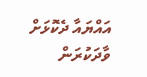އައްޔައާ ދެކޮޅަށް ވާދަކުރަން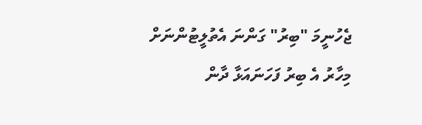ޖެހުނީމަ "ބިރު" ގަންނަ އެތުލީޓުންނަށް މިހާރު އެ ބިރު ފަހަނައަޅާ ދާން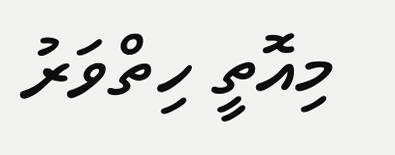މިއޮތީ ހިތްވަރު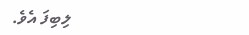ލިބިފަ އެވެ.